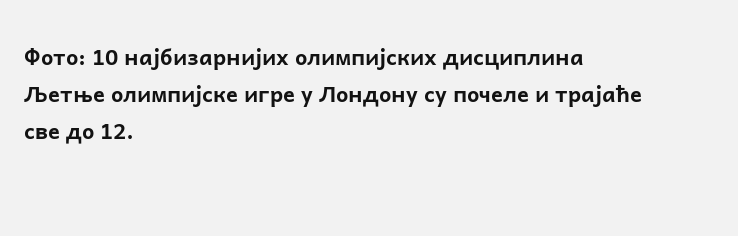Фото: 10 најбизарнијих олимпијских дисциплина
Љетње олимпијске игре у Лондону су почеле и трајаће све до 12.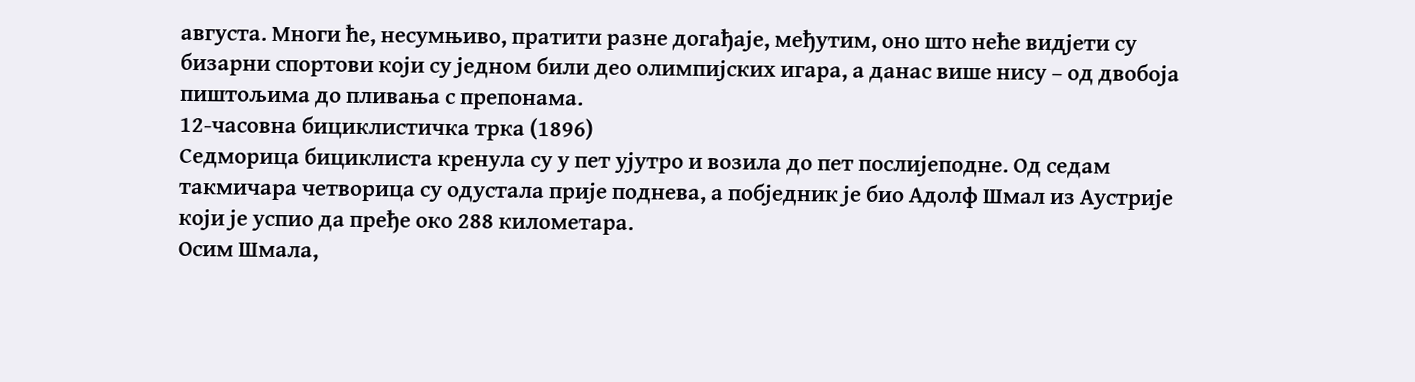августа. Многи ће, несумњиво, пратити разне догађаје, међутим, оно што неће видјети су бизарни спортови који су једном били део олимпијских игара, а данас више нису – од двобоја пиштољима до пливања с препонама.
12-часовна бициклистичка трка (1896)
Седморица бициклиста кренула су у пет ујутро и возила до пет послијеподне. Од седам такмичара четворица су одустала прије поднева, а побједник је био Адолф Шмал из Аустрије који је успио да пређе око 288 километара.
Осим Шмала,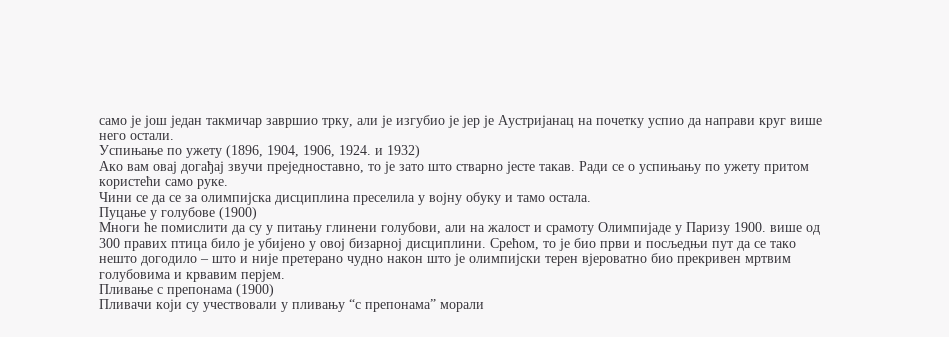само је још један такмичар завршио трку, али је изгубио је јер је Аустријанац на почетку успио да направи круг више него остали.
Успињање по ужету (1896, 1904, 1906, 1924. и 1932)
Ако вам овај догађај звучи преједноставно, то је зато што стварно јесте такав. Ради се о успињању по ужету притом користећи само руке.
Чини се да се за олимпијска дисциплина преселила у војну обуку и тамо остала.
Пуцање у голубове (1900)
Многи ће помислити да су у питању глинени голубови, али на жалост и срамоту Олимпијаде у Паризу 1900. више од 300 правих птица било је убијено у овој бизарној дисциплини. Срећом, то је био први и посљедњи пут да се тако нешто догодило – што и није претерано чудно након што је олимпијски терен вјероватно био прекривен мртвим голубовима и крвавим перјем.
Пливање с препонама (1900)
Пливачи који су учествовали у пливању “с препонама” морали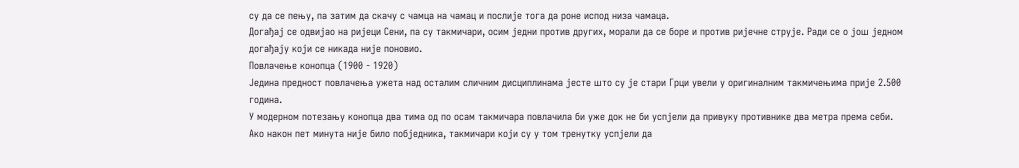су да се пењу, па затим да скачу с чамца на чамац и послије тога да роне испод низа чамаца.
Догађај се одвијао на ријеци Сени, па су такмичари, осим једни против других, морали да се боре и против ријечне струје. Ради се о још једном догађају који се никада није поновио.
Повлачење конопца (1900 - 1920)
Једина предност повлачења ужета над осталим сличним дисциплинама јесте што су је стари Грци увели у оригиналним такмичењима прије 2.500 година.
У модерном потезању конопца два тима од по осам такмичара повлачила би уже док не би успјели да привуку противнике два метра према себи. Ако након пет минута није било побједника, такмичари који су у том тренутку успјели да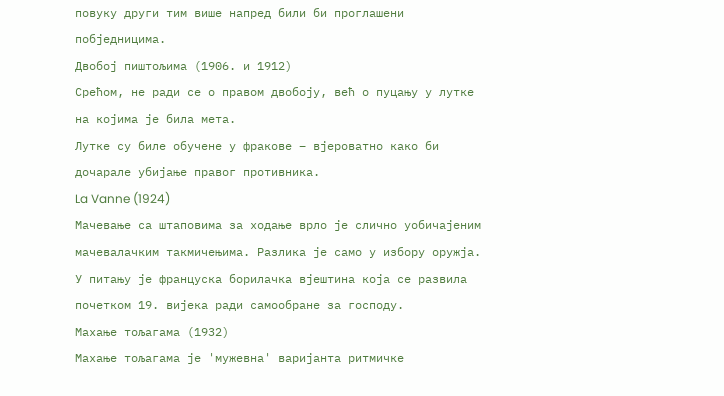повуку други тим више напред били би проглашени побједницима.
Двобој пиштољима (1906. и 1912)
Срећом, не ради се о правом двобоју, већ о пуцању у лутке на којима је била мета.
Лутке су биле обучене у фракове – вјероватно како би дочарале убијање правог противника.
La Vanne (1924)
Мачевање са штаповима за ходање врло је слично уобичајеним мачевалачким такмичењима. Разлика је само у избору оружја.
У питању је француска борилачка вjештина која се развила почетком 19. вијека ради самообране за господу.
Махање тољагама (1932)
Махање тољагама је 'мужевна' варијанта ритмичке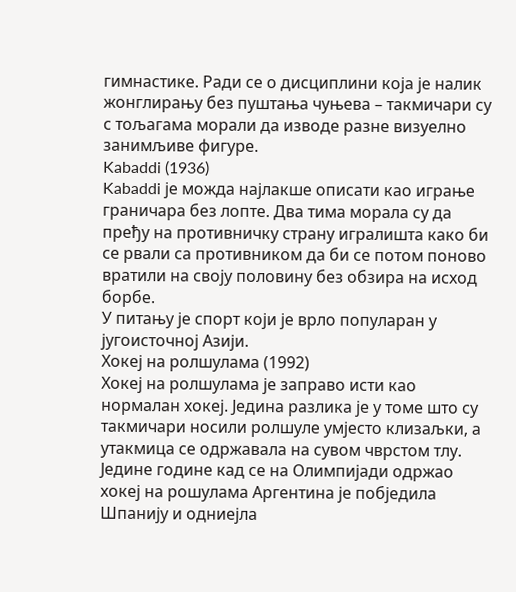гимнастике. Ради се о дисциплини која је налик жонглирању без пуштања чуњева – такмичари су с тољагама морали да изводе разне визуелно занимљиве фигуре.
Kabaddi (1936)
Kabaddi је можда најлакше описати као играње граничара без лопте. Два тима морала су да пређу на противничку страну игралишта како би се рвали са противником да би се потом поново вратили на своју половину без обзира на исход борбе.
У питању је спорт који је врло популаран у југоисточној Азији.
Хокеј на ролшулама (1992)
Хокеј на ролшулама је заправо исти као нормалан хокеј. Једина разлика је у томе што су такмичари носили ролшуле умjесто клизаљки, а утакмица се одржавала на сувом чврстом тлу.
Једине године кад се на Олимпијади одржао хокеј на рошулама Аргентина је побједила Шпанију и одниејла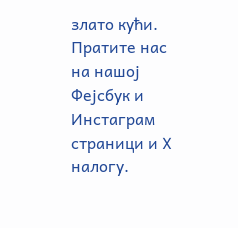злато кући.
Пратите нас на нашој Фејсбук и Инстаграм страници и X налогу.